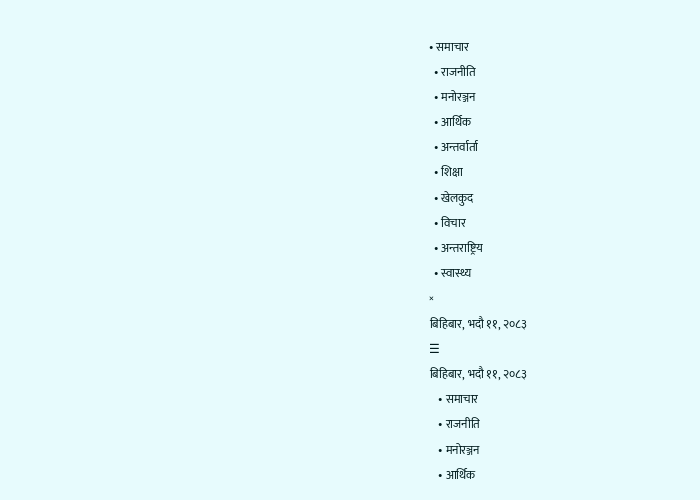• समाचार
  • राजनीति
  • मनोरञ्जन
  • आर्थिक
  • अन्तर्वार्ता
  • शिक्षा
  • खेलकुद
  • विचार
  • अन्तराष्ट्रिय
  • स्वास्थ्य
×
बिहिबार, भदौ ११, २०८३
☰
बिहिबार, भदौ ११, २०८३
    • समाचार
    • राजनीति
    • मनोरञ्जन
    • आर्थिक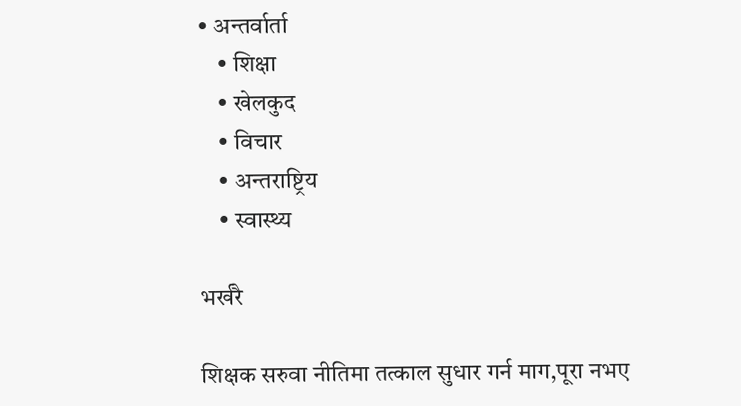• अन्तर्वार्ता
    • शिक्षा
    • खेलकुद
    • विचार
    • अन्तराष्ट्रिय
    • स्वास्थ्य

भर्खरै

शिक्षक सरुवा नीतिमा तत्काल सुधार गर्न माग,पूरा नभए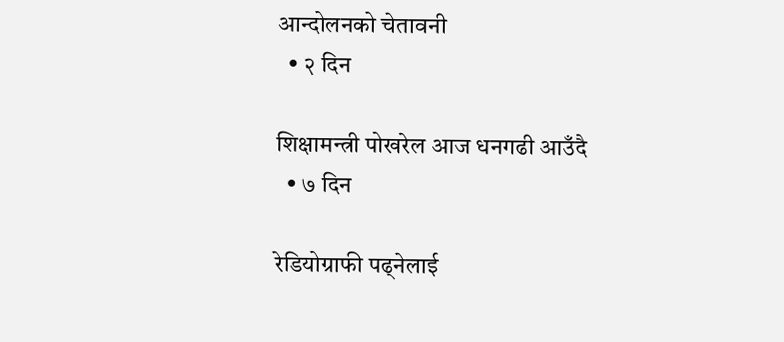आन्दोलनको चेतावनी
  • २ दिन

शिक्षामन्त्री पोखरेल आज धनगढी आउँदै
  • ७ दिन

रेडियोग्राफी पढ्नेलाई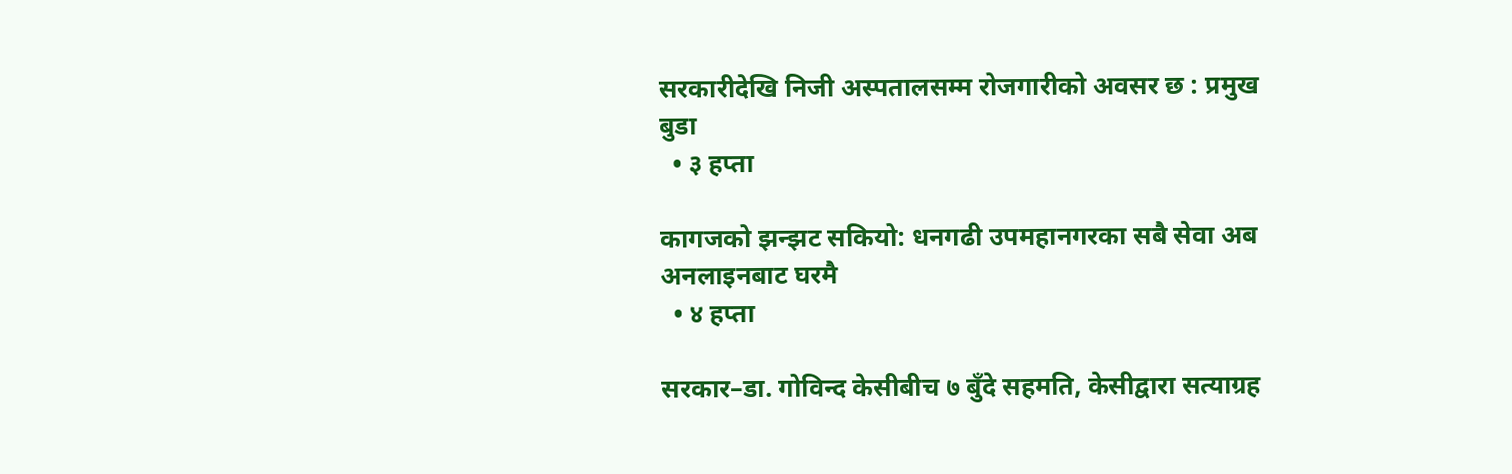सरकारीदेखि निजी अस्पतालसम्म रोजगारीको अवसर छ : प्रमुख बुडा
  • ३ हप्ता

कागजको झन्झट सकियो: धनगढी उपमहानगरका सबै सेवा अब अनलाइनबाट घरमै
  • ४ हप्ता

सरकार–डा. गोविन्द केसीबीच ७ बुँदे सहमति, केसीद्वारा सत्याग्रह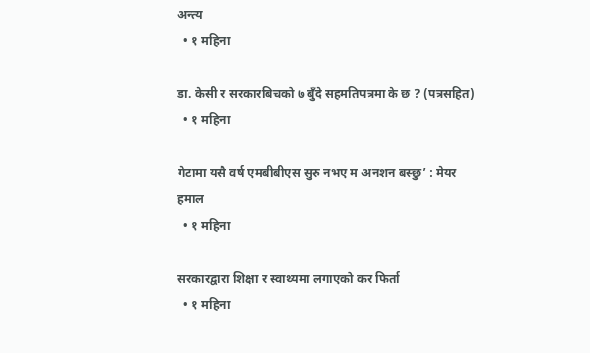अन्त्य
  • १ महिना

डा. केसी र सरकारबिचको ७ बुँदे सहमतिपत्रमा के छ ? (पत्रसहित)
  • १ महिना

गेटामा यसै वर्ष एमबीबीएस सुरु नभए म अनशन बस्छु’ : मेयर हमाल
  • १ महिना

सरकारद्वारा शिक्षा र स्वाथ्यमा लगाएको कर फिर्ता
  • १ महिना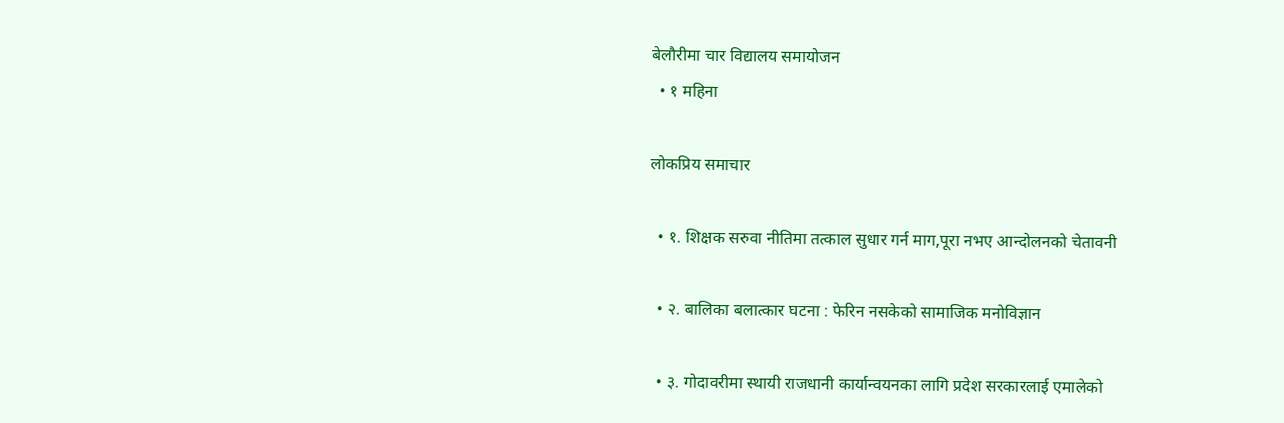बेलौरीमा चार विद्यालय समायोजन
  • १ महिना

लोकप्रिय समाचार

  • १. शिक्षक सरुवा नीतिमा तत्काल सुधार गर्न माग,पूरा नभए आन्दोलनको चेतावनी

  • २. बालिका बलात्कार घटना : फेरिन नसकेको सामाजिक मनोविज्ञान

  • ३. गोदावरीमा स्थायी राजधानी कार्यान्वयनका लागि प्रदेश सरकारलाई एमालेको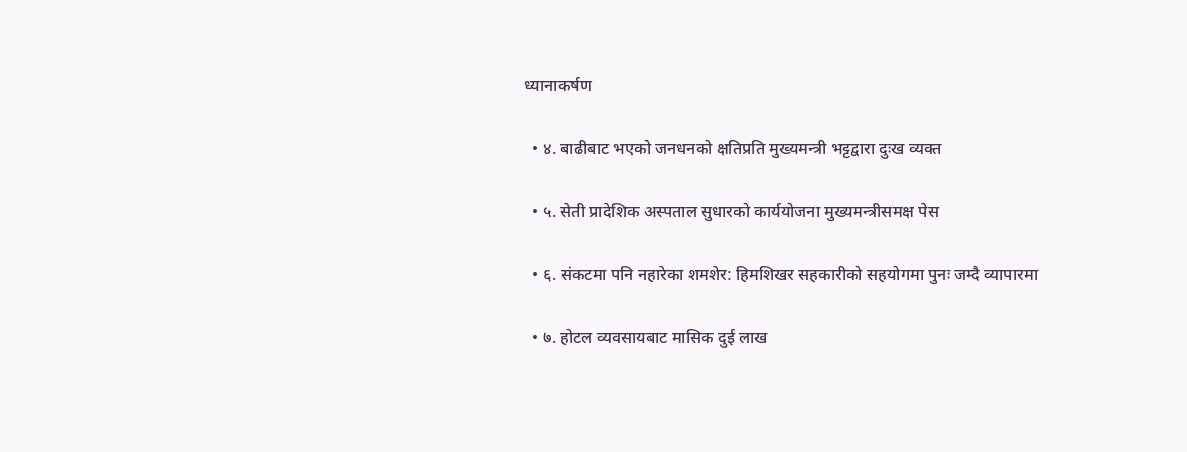ध्यानाकर्षण

  • ४. बाढीबाट भएको जनधनको क्षतिप्रति मुख्यमन्त्री भट्टद्वारा दुःख व्यक्त

  • ५. सेती प्रादेशिक अस्पताल सुधारको कार्ययोजना मुख्यमन्त्रीसमक्ष पेस

  • ६. संकटमा पनि नहारेका शमशेर: हिमशिखर सहकारीको सहयोगमा पुनः जम्दै व्यापारमा

  • ७. होटल व्यवसायबाट मासिक दुई लाख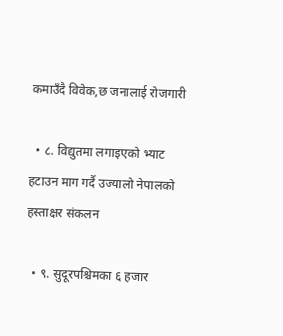कमाउँदै विवेक,छ जनालाई रोजगारी

  • ८. विद्युतमा लगाइएको भ्याट हटाउन माग गर्दै उज्यालो नेपालको हस्ताक्षर संकलन

  • ९. सुदूरपश्चिमका ६ हजार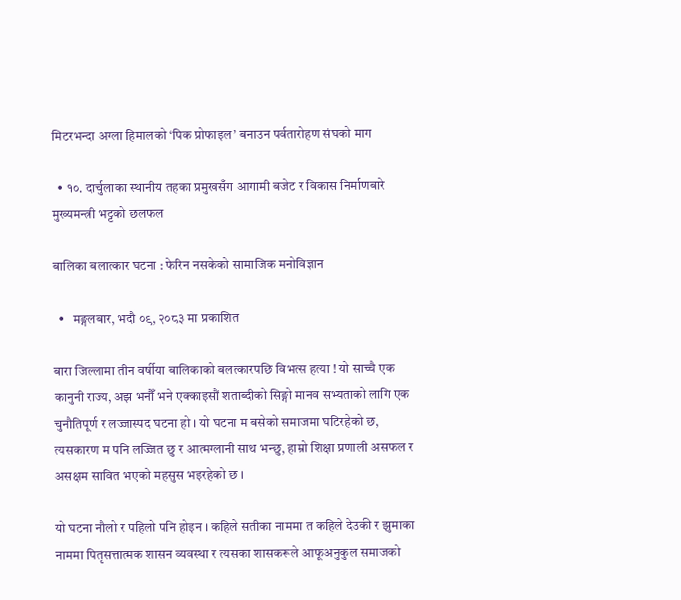मिटरभन्दा अग्ला हिमालको ‘पिक प्रोफाइल’ बनाउन पर्वतारोहण संघको माग

  • १०. दार्चुलाका स्थानीय तहका प्रमुखसँग आगामी बजेट र विकास निर्माणबारे मुख्यमन्त्री भट्टको छलफल

बालिका बलात्कार घटना : फेरिन नसकेको सामाजिक मनोविज्ञान

  •   मङ्गलबार, भदौ ०९, २०८३ मा प्रकाशित

बारा जिल्लामा तीन वर्षीया बालिकाको बलत्कारपछि विभत्स हत्या ! यो साच्चै एक कानुनी राज्य, अझ भनौँ भने एक्काइसौं शताब्दीको सिङ्गो मानव सभ्यताको लागि एक चुनौतिपूर्ण र लज्जास्पद घटना हो । यो घटना म बसेको समाजमा घटिरहेको छ, त्यसकारण म पनि लज्जित छु र आत्मग्लानी साथ भन्छु, हाम्रो शिक्षा प्रणाली असफल र असक्षम सावित भएको महसुस भइरहेको छ ।

यो घटना नौलो र पहिलो पनि होइन । कहिले सतीका नाममा त कहिले देउकी र झुमाका नाममा पितृसत्तात्मक शासन व्यवस्था र त्यसका शासकरूले आफूअनुकुल समाजको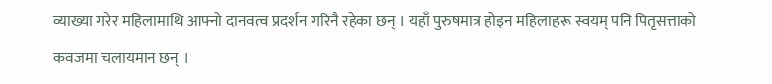व्याख्या गरेर महिलामाथि आफ्नो दानवत्व प्रदर्शन गरिनै रहेका छन् । यहाँ पुरुषमात्र होइन महिलाहरू स्वयम् पनि पितृसत्ताको कवजमा चलायमान छन् ।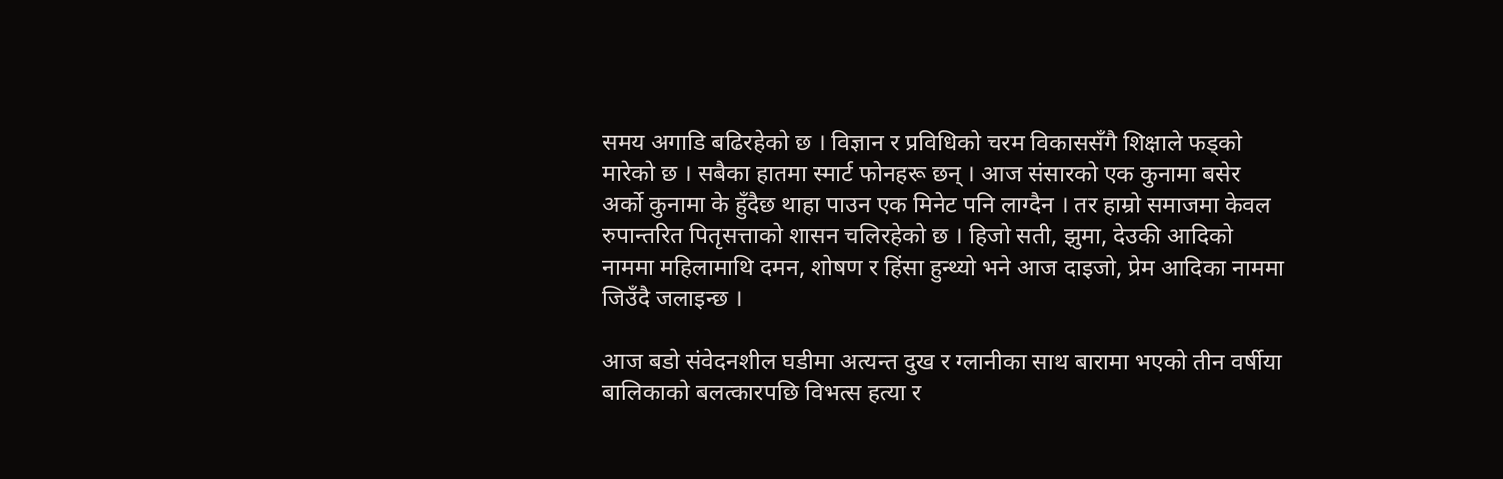समय अगाडि बढिरहेको छ । विज्ञान र प्रविधिको चरम विकाससँगै शिक्षाले फड्को मारेको छ । सबैका हातमा स्मार्ट फोनहरू छन् । आज संसारको एक कुनामा बसेर अर्को कुनामा के हुँदैछ थाहा पाउन एक मिनेट पनि लाग्दैन । तर हाम्रो समाजमा केवल रुपान्तरित पितृसत्ताको शासन चलिरहेको छ । हिजो सती, झुमा, देउकी आदिको नाममा महिलामाथि दमन, शोषण र हिंसा हुन्थ्यो भने आज दाइजो, प्रेम आदिका नाममा जिउँदै जलाइन्छ ।

आज बडो संवेदनशील घडीमा अत्यन्त दुख र ग्लानीका साथ बारामा भएको तीन वर्षीया बालिकाको बलत्कारपछि विभत्स हत्या र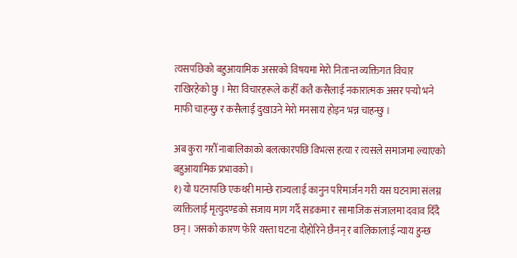त्यसपछिको बहुआयामिक असरको विषयमा मेरो नितान्त व्यक्तिगत विचार राखिरहेको छु । मेरा विचारहरूले कहीँ कतै कसैलाई नकारात्मक असर पर्‍यो भने माफी चाहन्छु र कसैलाई दुखाउने मेरो मनसाय होइन भन्न चाहन्छु ।

अब कुरा गरौँ नाबालिकाको बलत्कारपछि विभत्स हत्या र त्यसले समाजमा ल्याएको बहुआयामिक प्रभावको ।
१) यो घटनापछि एकथरी मान्छे राज्यलाई कानुन परिमार्जन गरी यस घटनामा संलग्न व्यक्तिलाई मृत्युदण्डको सजाय माग गर्दै सडकमा र सामाजिक संजालमा दवाव दिँदै छन् । जसको कारण फेरि यस्ता घटना दोहोरिने छैनन् र बालिकालाई न्याय हुन्छ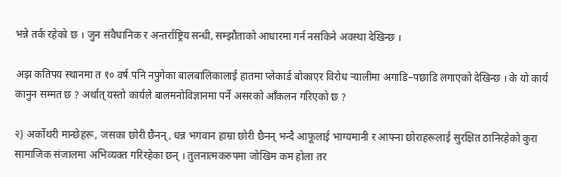भन्ने तर्क रहेको छ । जुन संवैधानिक र अन्तर्राष्ट्रिय सन्धी, सम्झौताको आधारमा गर्न नसकिने अवस्था देखिन्छ ।

अझ कतिपय स्थानमा त १० वर्ष पनि नपुगेका बालबालिकालाई हातमा प्लेकार्ड बोकाएर विरोध र्‍यालीमा अगाडि–पछाडि लगाएको देखिन्छ । के यो कार्य कानुन सम्मत छ ? अर्थात् यस्तो कार्यले बालमनोविज्ञानमा पर्ने असरको आँकलन गरिएको छ ?

२) अर्कोथरी मान्छेहरू, जसका छोरी छैनन्, धन्न भगवान हाम्रा छोरी छैनन् भन्दै आफूलाई भाग्यमानी र आफ्ना छोराहरूलाई सुरक्षित ठानिरहेको कुरा सामाजिक संजालमा अभिव्यक्त गरिरहेका छन् । तुलनात्मकरुपमा जोखिम कम होला तर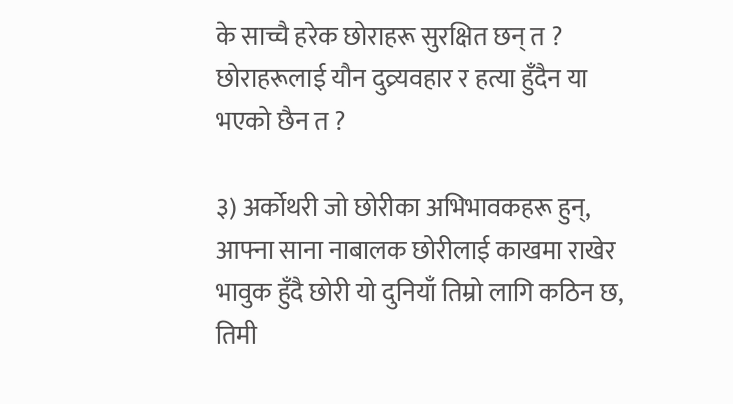के साच्चै हरेक छोराहरू सुरक्षित छन् त ? छोराहरूलाई यौन दुव्र्यवहार र हत्या हुँदैन या भएको छैन त ?

३) अर्कोथरी जो छोरीका अभिभावकहरू हुन्, आफ्ना साना नाबालक छोरीलाई काखमा राखेर भावुक हुँदै छोरी यो दुनियाँ तिम्रो लागि कठिन छ, तिमी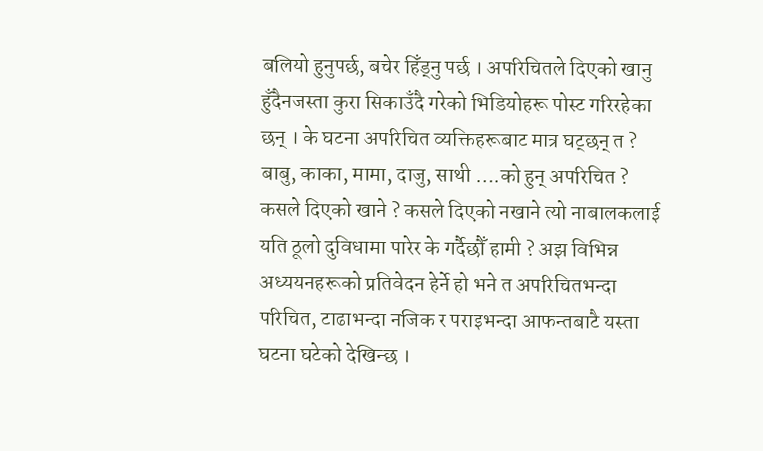बलियो हुनुपर्छ, बचेर हिँड्नु पर्छ । अपरिचितले दिएको खानु हुँदैनजस्ता कुरा सिकाउँदै गरेको भिडियोहरू पोस्ट गरिरहेका छन् । के घटना अपरिचित व्यक्तिहरूबाट मात्र घट्छन् त ? बाबु, काका, मामा, दाजु, साथी ….को हुन् अपरिचित ? कसले दिएको खाने ? कसले दिएको नखाने त्यो नाबालकलाई यति ठूलो दुविधामा पारेर के गर्दैछौँ हामी ? अझ विभिन्न अध्ययनहरूको प्रतिवेदन हेर्ने हो भने त अपरिचितभन्दा परिचित, टाढाभन्दा नजिक र पराइभन्दा आफन्तबाटै यस्ता घटना घटेको देखिन्छ ।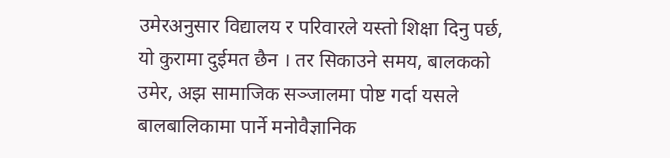उमेरअनुसार विद्यालय र परिवारले यस्तो शिक्षा दिनु पर्छ, यो कुरामा दुईमत छैन । तर सिकाउने समय, बालकको उमेर, अझ सामाजिक सञ्जालमा पोष्ट गर्दा यसले बालबालिकामा पार्ने मनोवैज्ञानिक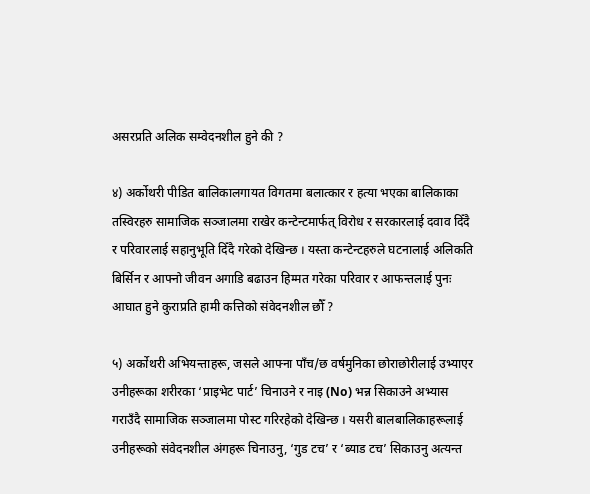असरप्रति अलिक सम्वेदनशील हुने की ?

४) अर्कोथरी पीडित बालिकालगायत विगतमा बलात्कार र हत्या भएका बालिकाका तस्विरहरु सामाजिक सञ्जालमा राखेर कन्टेन्टमार्फत् विरोध र सरकारलाई दवाव दिँदै र परिवारलाई सहानुभूति दिँदै गरेको देखिन्छ । यस्ता कन्टेन्टहरुले घटनालाई अलिकति बिर्सिन र आफ्नो जीवन अगाडि बढाउन हिम्मत गरेका परिवार र आफन्तलाई पुनः आघात हुने कुराप्रति हामी कत्तिको संवेदनशील छौँ ?

५) अर्कोथरी अभियन्ताहरू, जसले आफ्ना पाँच/छ वर्षमुनिका छोराछोरीलाई उभ्याएर उनीहरूका शरीरका ‘प्राइभेट पार्ट’ चिनाउने र नाइ (No) भन्न सिकाउने अभ्यास गराउँदै सामाजिक सञ्जालमा पोस्ट गरिरहेको देखिन्छ । यसरी बालबालिकाहरूलाई उनीहरूको संवेदनशील अंगहरू चिनाउनु, ‘गुड टच’ र ‘ब्याड टच’ सिकाउनु अत्यन्त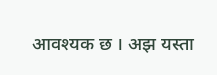आवश्यक छ । अझ यस्ता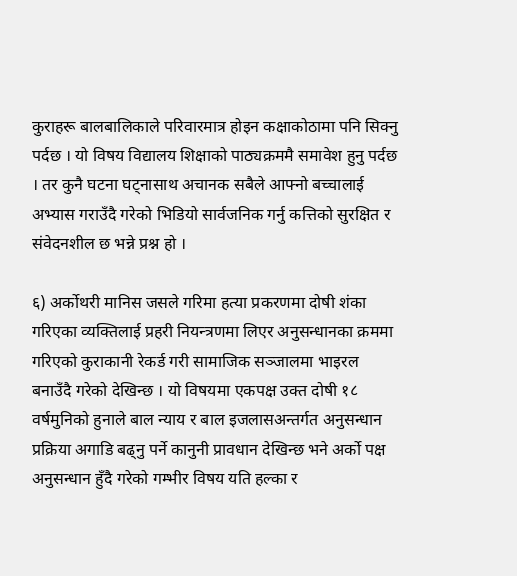कुराहरू बालबालिकाले परिवारमात्र होइन कक्षाकोठामा पनि सिक्नु पर्दछ । यो विषय विद्यालय शिक्षाको पाठ्यक्रममै समावेश हुनु पर्दछ । तर कुनै घटना घट्नासाथ अचानक सबैले आफ्नो बच्चालाई अभ्यास गराउँदै गरेको भिडियो सार्वजनिक गर्नु कत्तिको सुरक्षित र संवेदनशील छ भन्ने प्रश्न हो ।

६) अर्कोथरी मानिस जसले गरिमा हत्या प्रकरणमा दोषी शंका गरिएका व्यक्तिलाई प्रहरी नियन्त्रणमा लिएर अनुसन्धानका क्रममा गरिएको कुराकानी रेकर्ड गरी सामाजिक सञ्जालमा भाइरल बनाउँदै गरेको देखिन्छ । यो विषयमा एकपक्ष उक्त दोषी १८ वर्षमुनिको हुनाले बाल न्याय र बाल इजलासअन्तर्गत अनुसन्धान प्रक्रिया अगाडि बढ्नु पर्ने कानुनी प्रावधान देखिन्छ भने अर्को पक्ष अनुसन्धान हुँदै गरेको गम्भीर विषय यति हल्का र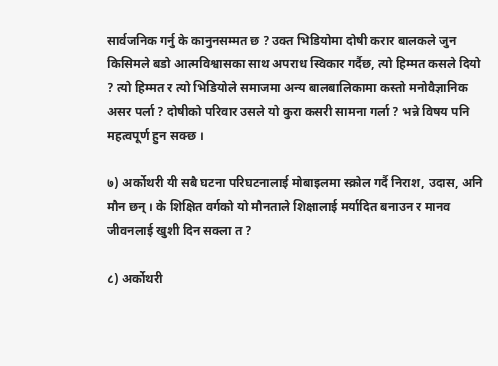सार्वजनिक गर्नु के कानुनसम्मत छ ? उक्त भिडियोमा दोषी करार बालकले जुन किसिमले बडो आत्मविश्वासका साथ अपराध स्विकार गर्दैछ, त्यो हिम्मत कसले दियो ? त्यो हिम्मत र त्यो भिडियोले समाजमा अन्य बालबालिकामा कस्तो मनोवैज्ञानिक असर पर्ला ? दोषीको परिवार उसले यो कुरा कसरी सामना गर्ला ? भन्ने विषय पनि महत्वपूर्ण हुन सक्छ ।

७) अर्कोथरी यी सबै घटना परिघटनालाई मोबाइलमा स्क्रोल गर्दै निराश, उदास, अनि मौन छन् । के शिक्षित वर्गको यो मौनताले शिक्षालाई मर्यादित बनाउन र मानव जीवनलाई खुशी दिन सक्ला त ?

८) अर्कोथरी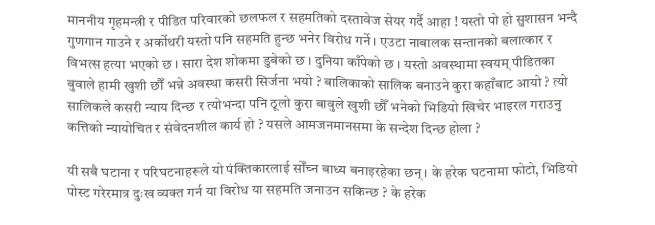माननीय गृहमन्त्री र पीडित परिवारको छलफल र सहमतिको दस्तावेज सेयर गर्दै आहा ! यस्तो पो हो सुशासन भन्दै गुणगान गाउने र अर्कोथरी यस्तो पनि सहमति हुन्छ भनेर विरोध गर्ने । एउटा नाबालक सन्तानको बलात्कार र विभत्स हत्या भएको छ । सारा देश शोकमा डुबेको छ । दुनिया काँपेको छ । यस्तो अवस्थामा स्वयम् पीडितका बुवाले हामी खुशी छौँ भन्ने अवस्था कसरी सिर्जना भयो ? बालिकाको सालिक बनाउने कुरा कहाँबाट आयो ? त्यो सालिकले कसरी न्याय दिन्छ र त्योभन्दा पनि ठूलो कुरा बावुले खुशी छौँ भनेको भिडियो खिचेर भाइरल गराउनु कत्तिको न्यायोचित र संवेदनशील कार्य हो ? यसले आमजनमानसमा के सन्देश दिन्छ होला ?

यी सबै घटाना र परिघटनाहरूले यो पंक्तिकारलाई सोँच्न बाध्य बनाइरहेका छन् । के हरेक घटनामा फोटो, भिडियो पोस्ट गरेरमात्र दुःख व्यक्त गर्न या विरोध या सहमति जनाउन सकिन्छ ? के हरेक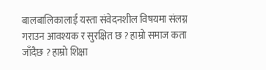बालबालिकालाई यस्ता संवेदनशील विषयमा संलग्न गराउन आवश्यक र सुरक्षित छ ? हाम्रो समाज कता जाँदैछ ? हाम्रो शिक्षा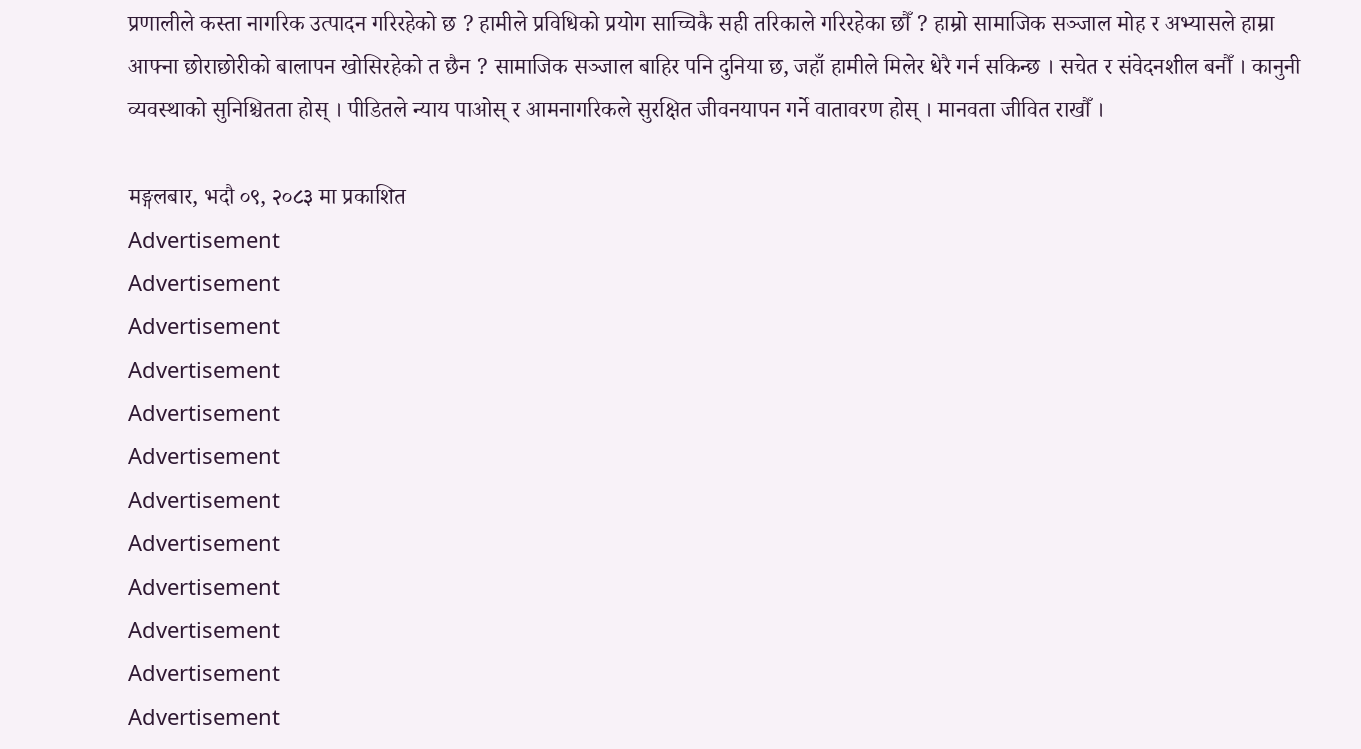प्रणालीले कस्ता नागरिक उत्पादन गरिरहेको छ ? हामीले प्रविधिको प्रयोग साच्चिकै सही तरिकाले गरिरहेका छौँ ? हाम्रो सामाजिक सञ्जाल मोह र अभ्यासले हाम्रा आफ्ना छोराछोरीको बालापन खोसिरहेको त छैन ? सामाजिक सञ्जाल बाहिर पनि दुनिया छ, जहाँ हामीले मिलेर धेरै गर्न सकिन्छ । सचेत र संवेदनशील बनौँ । कानुनी व्यवस्थाको सुनिश्चितता होस् । पीडितले न्याय पाओस् र आमनागरिकले सुरक्षित जीवनयापन गर्ने वातावरण होस् । मानवता जीवित राखौँ ।

मङ्गलबार, भदौ ०९, २०८३ मा प्रकाशित
Advertisement
Advertisement
Advertisement
Advertisement
Advertisement
Advertisement
Advertisement
Advertisement
Advertisement
Advertisement
Advertisement
Advertisement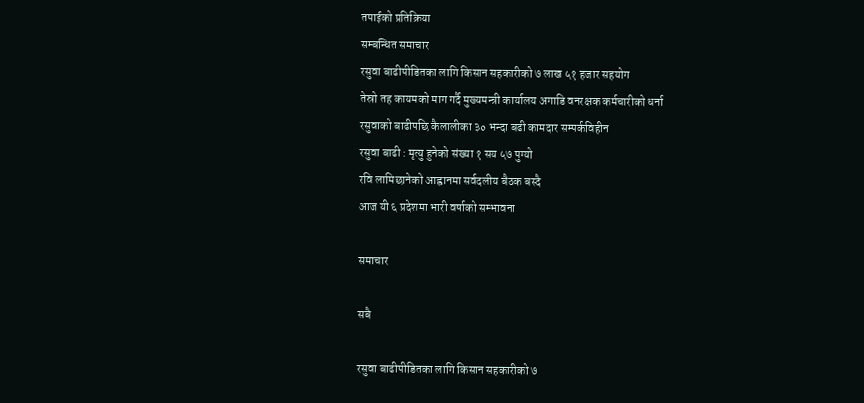तपाईको प्रतिक्रिया
सम्बन्धित समाचार
रसुवा बाढीपीडितका लागि किसान सहकारीको ७ लाख ५१ हजार सहयोग
तेस्रो तह कायमको माग गर्दै मुख्यमन्त्री कार्यालय अगाडि वनरक्षक कर्मचारीको धर्ना
रसुवाको बाढीपछि कैलालीका ३० भन्दा बढी कामदार सम्पर्कविहीन
रसुवा बाढी : मृत्यु हुनेको संख्या १ सय ५७ पुग्यो
रवि लामिछानेको आह्वानमा सर्वदलीय बैठक बस्दै
आज यी ६ प्रदेशमा भारी वर्षाको सम्भावना

समाचार

सबै

रसुवा बाढीपीडितका लागि किसान सहकारीको ७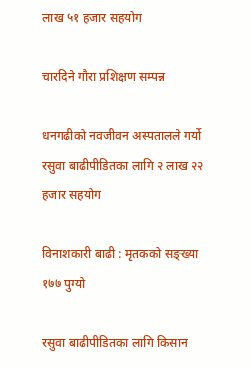लाख ५१ हजार सहयोग

चारदिने गौरा प्रशिक्षण सम्पन्न

धनगढीको नवजीवन अस्पतालले गर्यो रसुवा बाढीपीडितका लागि २ लाख २२ हजार सहयोग

विनाशकारी बाढी : मृतकको सङ्ख्या १७७ पुग्यो

रसुवा बाढीपीडितका लागि किसान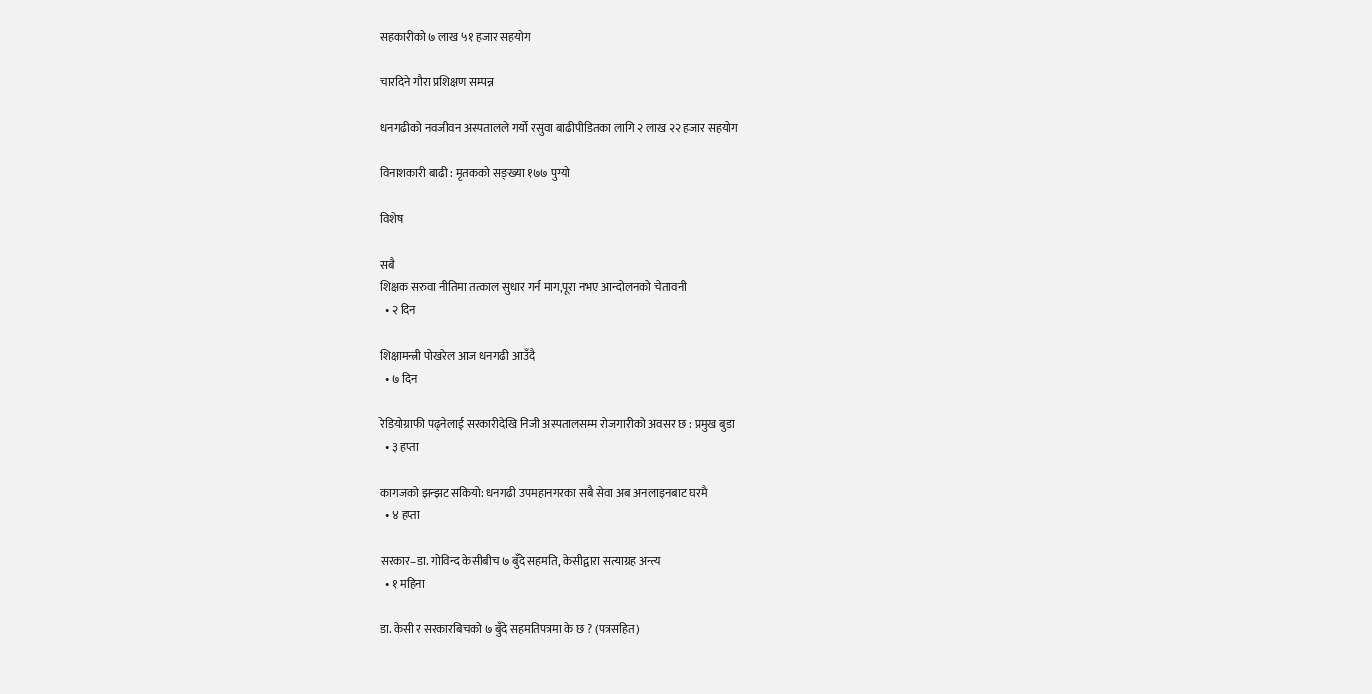सहकारीको ७ लाख ५१ हजार सहयोग

चारदिने गौरा प्रशिक्षण सम्पन्न

धनगढीको नवजीवन अस्पतालले गर्यो रसुवा बाढीपीडितका लागि २ लाख २२ हजार सहयोग

विनाशकारी बाढी : मृतकको सङ्ख्या १७७ पुग्यो

विशेष

सबै
शिक्षक सरुवा नीतिमा तत्काल सुधार गर्न माग,पूरा नभए आन्दोलनको चेतावनी
  • २ दिन

शिक्षामन्त्री पोखरेल आज धनगढी आउँदै
  • ७ दिन

रेडियोग्राफी पढ्नेलाई सरकारीदेखि निजी अस्पतालसम्म रोजगारीको अवसर छ : प्रमुख बुडा
  • ३ हप्ता

कागजको झन्झट सकियो: धनगढी उपमहानगरका सबै सेवा अब अनलाइनबाट घरमै
  • ४ हप्ता

सरकार–डा. गोविन्द केसीबीच ७ बुँदे सहमति, केसीद्वारा सत्याग्रह अन्त्य
  • १ महिना

डा. केसी र सरकारबिचको ७ बुँदे सहमतिपत्रमा के छ ? (पत्रसहित)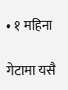• १ महिना

गेटामा यसै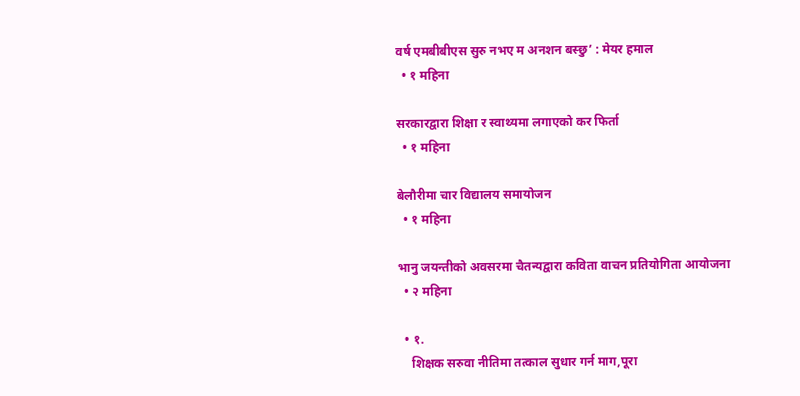वर्ष एमबीबीएस सुरु नभए म अनशन बस्छु’ : मेयर हमाल
  • १ महिना

सरकारद्वारा शिक्षा र स्वाथ्यमा लगाएको कर फिर्ता
  • १ महिना

बेलौरीमा चार विद्यालय समायोजन
  • १ महिना

भानु जयन्तीको अवसरमा चैतन्यद्वारा कविता वाचन प्रतियोगिता आयोजना
  • २ महिना

  • १.
    शिक्षक सरुवा नीतिमा तत्काल सुधार गर्न माग,पूरा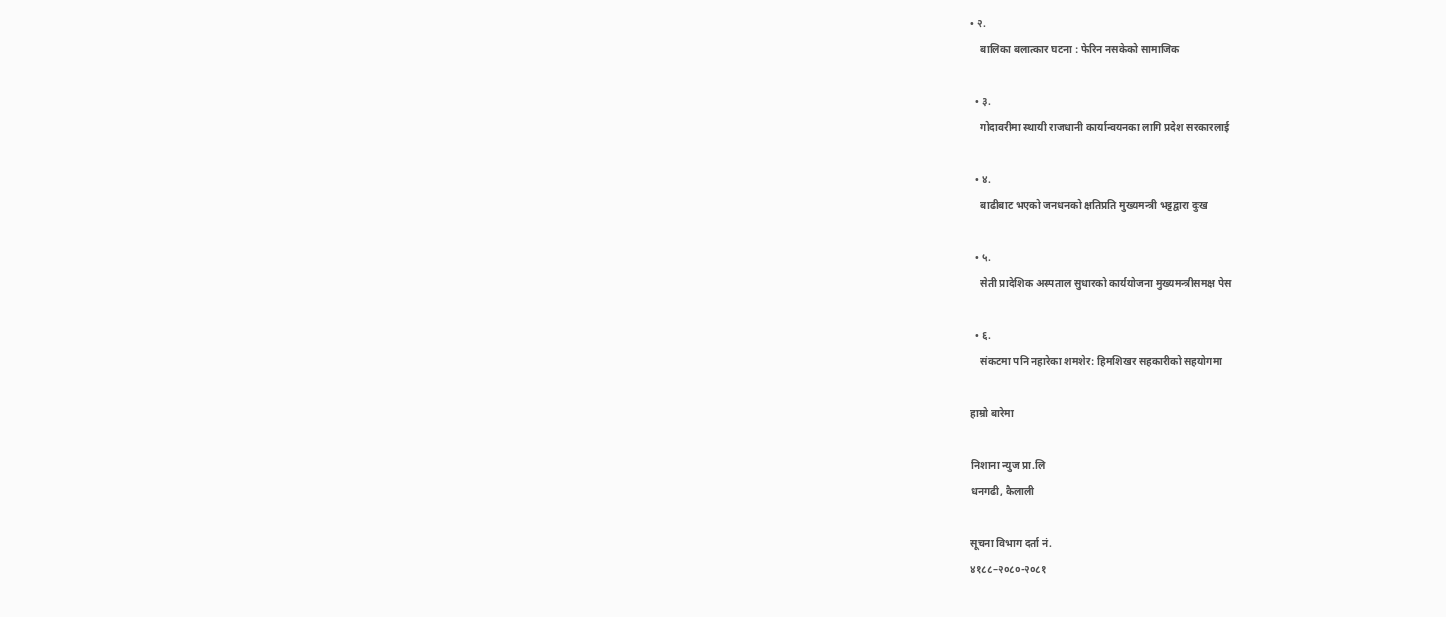• २.
    बालिका बलात्कार घटना : फेरिन नसकेको सामाजिक

  • ३.
    गोदावरीमा स्थायी राजधानी कार्यान्वयनका लागि प्रदेश सरकारलाई

  • ४.
    बाढीबाट भएको जनधनको क्षतिप्रति मुख्यमन्त्री भट्टद्वारा दुःख

  • ५.
    सेती प्रादेशिक अस्पताल सुधारको कार्ययोजना मुख्यमन्त्रीसमक्ष पेस

  • ६.
    संकटमा पनि नहारेका शमशेर: हिमशिखर सहकारीको सहयोगमा

हाम्रो बारेमा

निशाना न्युज प्रा.लि
धनगढी, कैलाली

सूचना विभाग दर्ता नं.
४१८८–२०८०-२०८१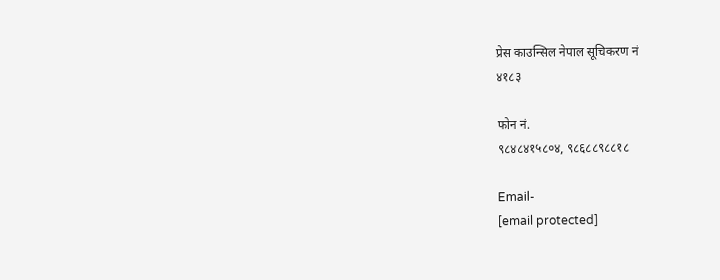प्रेस काउन्सिल नेपाल सूचिकरण नं
४१८३

फोन नं.
९८४८४१५८०४, ९८६८८९८८१८

Email-
[email protected]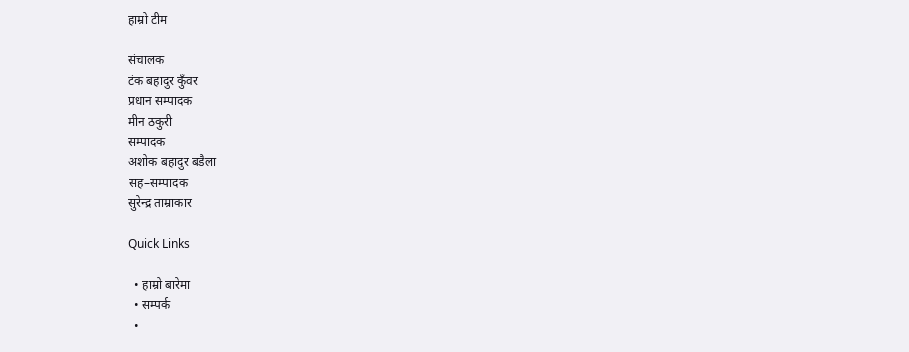हाम्रो टीम

संचालक
टंक बहादुर कुँवर
प्रधान सम्पादक
मीन ठकुरी
सम्पादक
अशोक बहादुर बडैला
सह–सम्पादक
सुरेन्द्र ताम्राकार

Quick Links

  • हाम्रो बारेमा
  • सम्पर्क
  •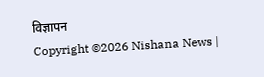विज्ञापन
Copyright ©2026 Nishana News |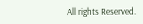All rights Reserved.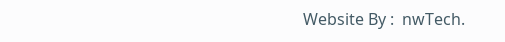Website By :  nwTech.